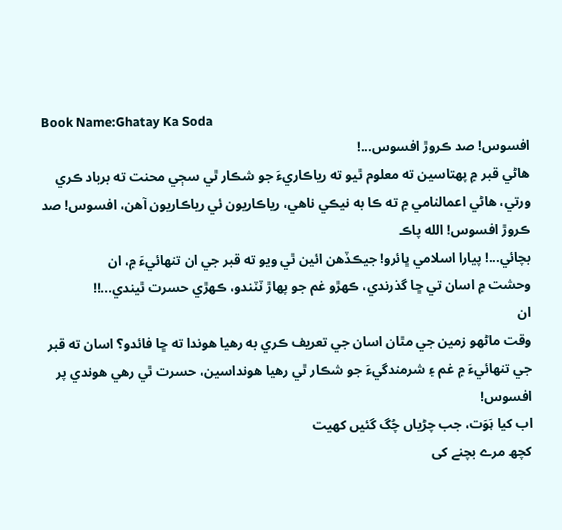Book Name:Ghatay Ka Soda
افسوس! صد ڪروڙ افسوس...!
هاڻي قبر ۾ پهتاسين ته معلوم ٿيو ته رياڪاريءَ جو شڪار ٿي سڄي محنت ته برباد ڪري
ورتي، هاڻي اعمالنامي ۾ ته ڪا به نيڪي ناهي، رياڪاريون ئي رياڪاريون آهن، افسوس! صد ڪروڙ افسوس! الله پاڪ
بچائي...! پيارا اسلامي ڀائرو! جيڪڏهن ائين ٿي ويو ته قبر جي ان تنهائيءَ ۾، ان
وحشت ۾ اسان تي ڇا گذرندي، ڪهڙو غم جو پهاڙ ٽٽندو، ڪهڙي حسرت ٿيندي...!!
ان
وقت ماڻهو زمين جي مٿان اسان جي تعريف ڪري به رهيا هوندا ته ڇا فائدو؟ اسان ته قبر
جي تنهائيءَ ۾ غم ۽ شرمندگيءَ جو شڪار ٿي رهيا هونداسين، حسرت ٿي رهي هوندي پر
افسوس!
اب کیا ہَوَت، جب چڑیاں چُگ گئیں کھیت
کچھ مرے بچنے کی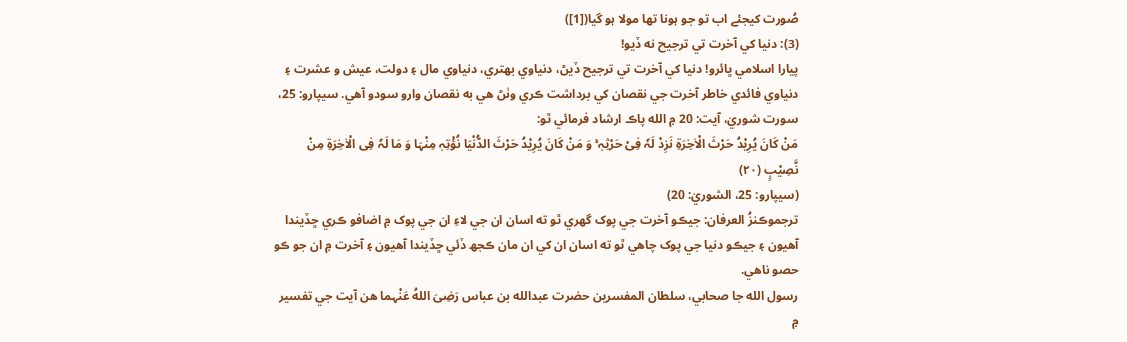صُورت کیجئے اب تو جو ہونا تھا مولا ہو گیا([1])
(3): دنيا کي آخرت تي ترجيح نه ڏيو!
پيارا اسلامي ڀائرو! دنيا کي آخرت تي ترجيح ڏيڻ، دنياوي بهتري، دنياوي مال ۽ دولت، عيش و عشرت ۽ دنياوي فائدي خاطر آخرت جي نقصان کي برداشت ڪري وٺڻ هي به نقصان وارو سودو آهي. سيپارو: 25، سورت شوريٰ، آيت: 20 ۾ الله پاڪ ارشاد فرمائي ٿو:
مَنْ کَانَ یُرِیْدُ حَرْثَ الْاٰخِرَۃِ نَزِدْ لَہٗ فِیْ حَرْثِہٖ ۚ وَ مَنْ کَانَ یُرِیْدُ حَرْثَ الدُّنْیَا نُؤْتِہٖ مِنْہَا وَ مَا لَہٗ فِی الْاٰخِرَۃِ مِنْ نَّصِیْبٍ (۲۰)
(سيپارو: 25، الشوريٰ: 20)
ترجموڪنزُ العرفان: جيڪو آخرت جي پوک گهري ٿو ته اسان ان جي لاءِ ان جي پوک ۾ اضافو ڪري ڇڏيندا آهيون ۽ جيڪو دنيا جي پوک چاهي ٿو ته اسان ان کي ان مان ڪجھ ڏئي ڇڏيندا آهيون ۽ آخرت ۾ ان جو ڪو حصو ناهي.
رسول الله جا صحابي، سلطان المفسرين حضرت عبدالله بن عباس رَضِیَ اللهُ عَنْہما هن آيت جي تفسير ۾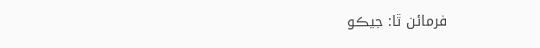فرمائن ٿا: جيڪو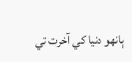ٻانهو دنيا کي آخرت تي